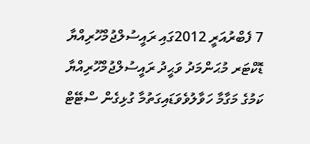7 ފެބްރުއަރީ 2012ގައި ރައީސުލްޖުމްހޫރިއްޔާ ޑޮކްޓަރ މުޙަންމަދު ވަޙީދު ރައީސުލްޖުމްހޫރިއްޔާ ކަމުގެ މަގާމާ ހަވާލުވެވަޑައިގަތުމާ ގުޅިގެން ސްޓޭޓް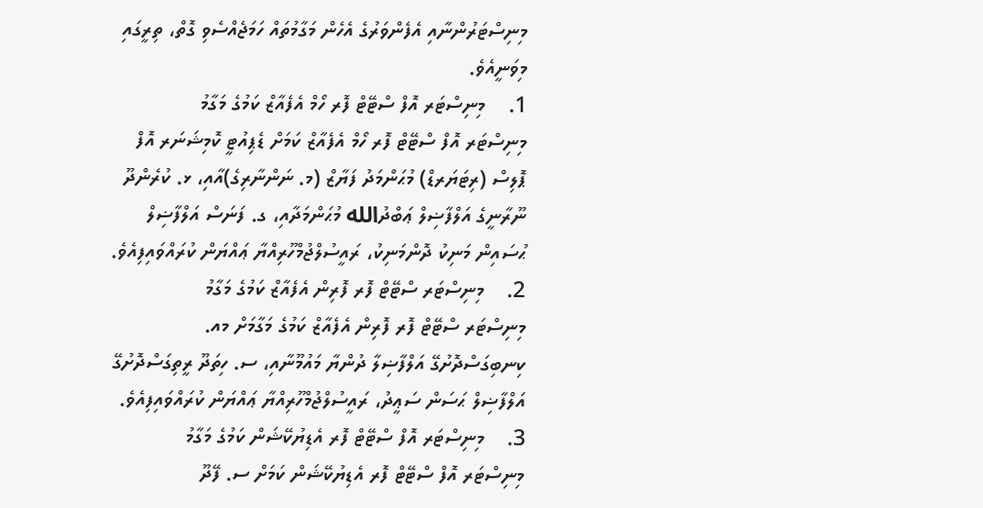މިނިސްޓަރުންނާއި އެފެންވަރުގެ އެހެން މަގާމުތައް ހަމަޖެއްސެވި ގޮތް، ތިރީގައި މިވަނީއެވެ.
1.    މިނިސްޓަރ އޮފް ސްޓޭޓް ފޮރ ހޯމް އެފެއާޒް ކަމުގެ މަގާމު
މިނިސްޓަރ އޮފް ސްޓޭޓް ފޮރ ހޯމް އެފެއާޒް ކަމަށް ޑެޕިއުޓީ ކޮމިޝަނަރ އޮފް ޕޮލިސް (ރިޓަޔަރޑް) މުޙަންމަދު ފަޔާޒް (މ. ނަންނާރިގެ)އާއި، ޅ. ކުރެންދޫ ނޫރާނީގެ އަލްފާޟިލް ޢަބްދުالله މުޙަންމަދާއި، ގ. ފަނަސް އަލްފާޟިލް ޙުސައިން މަނިކު ދޮންމަނިކު، ރައީސުލްޖުމްހޫރިއްޔާ ޢައްޔަން ކުރައްވައިފިއެވެ.
2.    މިނިސްޓަރ ސްޓޭޓް ފޮރ ފޮރިން އެފެއާޒް ކަމުގެ މަގާމު
މިނިސްޓަރ ސްޓޭޓް ފޮރ ފޮރިން އެފެއާޒް ކަމުގެ މަގާމަށް މއ. ކިނބިގަސްދޮށުގޭ އަލްފާޟިލާ ދުންޔާ މައުމޫނާއި، ސ. ހިތަދޫ ރީތިގަސްދޮށުގޭ އަލްފާޟިލް ޙަސަން ސަޢީދު، ރައީސުލްޖުމްހޫރިއްޔާ ޢައްޔަން ކުރައްވައިފިއެވެ.
3.    މިނިސްޓަރ އޮފް ސްޓޭޓް ފޮރ އެޑިޔުކޭޝަން ކަމުގެ މަގާމު
މިނިސްޓަރ އޮފް ސްޓޭޓް ފޮރ އެޑިޔުކޭޝަން ކަމަށް ސ. ފޭދޫ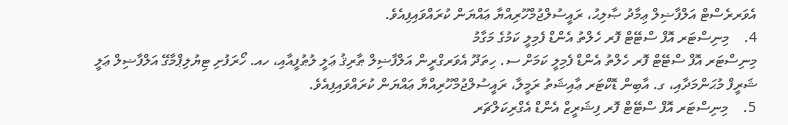އެވަރރެސްޓް އަލްފާޟިލް ޢިމާދު ޞާލިޙު، ރައީސުލްޖުމްހޫރިއްޔާ ޢައްޔަން ކުރައްވައިފިއެވެ.
4.    މިނިސްޓަރ އޮފް ސްޓޭޓް ފޮރ ހެލްތު އެންޑް ފެމިލީ ކަމުގެ މަގާމު
މިނިސްޓަރ އޮފް ސްޓޭޓް ފޮރ ހެލްތު އެންޑް ފެމިލީ ކަމަށް ސ. ހިތަދޫ އެވަރގްރީން އަލްފާޟިލް ޠާރިޤު ޢަލީ ލުޠުފީއާއި، ހއ. ހޯރަފުށި ޓިޔުލިޕްމާގޭ އަލްފާޟިލް ޢަލީ ޝަރީފް މުޙަންމަދާއި، ގ. އާބިން ޑޮކްޓަރ ޢާއިޝަތު ރަމީލާ، ރައީސުލްޖުމްހޫރިއްޔާ ޢައްޔަން ކުރައްވައިފިއެވެ.
5.    މިނިސްޓަރ އޮފް ސްޓޭޓް ފޮރ ފިޝަރީޒް އެންޑް އެގްރިކަލްޗަރ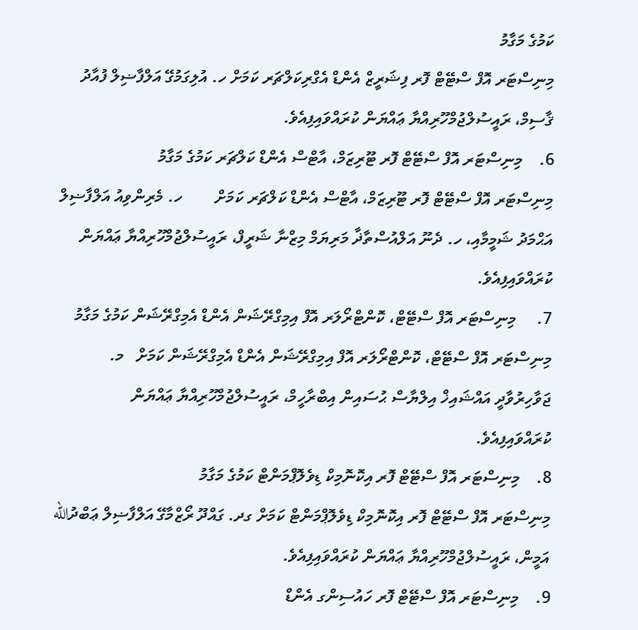ކަމުގެ މަގާމު
މިނިސްޓަރ އޮފް ސްޓޭޓް ފޮރ ފިޝަރީޒް އެންޑް އެގްރިކަލްޗަރ ކަމަށް ހ. އުލިގަމުގޭ އަލްފާޟިލް ފުއާދު ޤާސިމް، ރައީސުލްޖުމްހޫރިއްޔާ ޢައްޔަން ކުރައްވައިފިއެވެ.
6.    މިނިސްޓަރ އޮފް ސްޓޭޓް ފޮރ ޓޫރިޒަމް، އާޓްސް އެންޑް ކަލްޗަރ ކަމުގެ މަގާމު
މިނިސްޓަރ އޮފް ސްޓޭޓް ފޮރ ޓޫރިޒަމް، އާޓްސް އެންޑް ކަލްޗަރ ކަމަށް        ހ. މެރިންވިއު އަލްފާޟިލް އަޙްމަދު ޝަމީމާއި، ހ. ދެނޫ އަލްއުސްތާޛާ މަރިޔަމް މިޒްނާ ޝަރީފް، ރައީސުލްޖުމްހޫރިއްޔާ ޢައްޔަން ކުރައްވައިފިއެވެ.
7.     މިނިސްޓަރ އޮފް ސްޓޭޓް، ކޮންޓްރޯލަރ އޮފް އިމިގްރޭޝަން އެންޑް އެމިގްރޭޝަން ކަމުގެ މަގާމު
މިނިސްޓަރ އޮފް ސްޓޭޓް، ކޮންޓްރޯލަރ އޮފް އިމިގްރޭޝަން އެންޑް އެމިގްރޭޝަން ކަމަށް   މ. ޖަވާހިރުވާދީ އައްޝައިޚް އިލްޔާސް ޙުސައިން އިބްރާހީމް، ރައީސުލްޖުމްހޫރިއްޔާ ޢައްޔަން ކުރައްވައިފިއެވެ.
8.    މިނިސްޓަރ އޮފް ސްޓޭޓް ފޮރ އިކޮނޮމިކް ޑިވެލޮޕްމަންޓް ކަމުގެ މަގާމު
މިނިސްޓަރ އޮފް ސްޓޭޓް ފޮރ އިކޮނޮމިކް ޑިވެލޮޕްމަންޓް ކަމަށް ގދ. ގައްދޫ ރޯޒްމާގޭ އަލްފާޟިލް ޢަބްދުالله އަމީން، ރައީސުލްޖުމްހޫރިއްޔާ ޢައްޔަން ކުރައްވައިފިއެވެ.
9.    މިނިސްޓަރ އޮފް ސްޓޭޓް ފޮރ ހައުސިންގ އެންޑް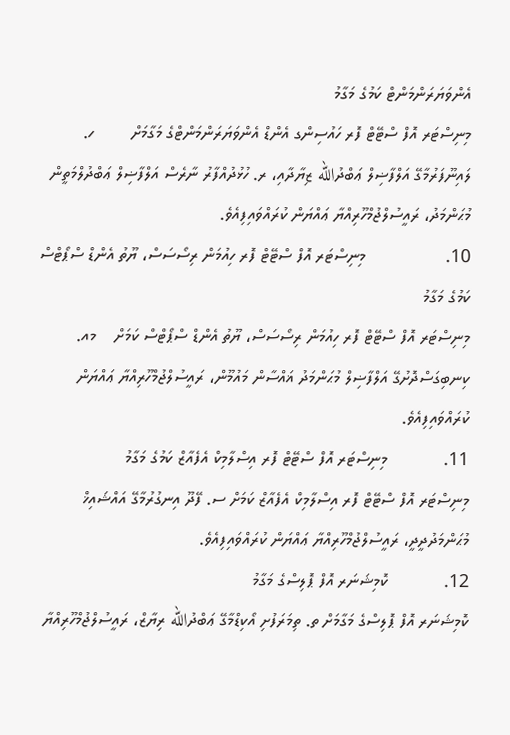އެންވަޔަރަންމަންޓް ކަމުގެ މަގާމު
މިނިސްޓަރ އޮފް ސްޓޭޓް ފޮރ ހައުސިންގ އެންޑް އެންވަޔަރަންމަންޓްގެ މަގާމަށް        ހ. ލައިނޫފަރުމާގޭ އަލްފާޟިލް ޢަބްދުالله ޒިޔާދާއި، ރ. ހުޅުދުއްފާރު ނާރެސް އަލްފާޟިލް ޢަބްދުލްމަތީން މުޙަންމަދު، ރައީސުލްޖުމްހޫރިއްޔާ ޢައްޔަން ކުރައްވައިފިއެވެ.
10.                 މިނިސްޓަރ އޮފް ސްޓޭޓް ފޮރ ހިއުމަން ރިސޯސަސް، ޔޫތު އެންޑް ސްޕޯޓްސް ކަމުގެ މަގާމު
މިނިސްޓަރ އޮފް ސްޓޭޓް ފޮރ ހިއުމަން ރިސޯސަސް، ޔޫތު އެންޑް ސްޕޯޓްސް ކަމަށް    މއ. ކިނބިގަސްދޮށުގޭ އަލްފާޟިލް މުޙަންމަދު ޣައްސާން މައުމޫން، ރައީސުލްޖުމްހޫރިއްޔާ ޢައްޔަން ކުރައްވައިފިއެވެ.
11.            މިނިސްޓަރ އޮފް ސްޓޭޓް ފޮރ އިސްލާމިކް އެފެއާޒް ކަމުގެ މަގާމު
މިނިސްޓަރ އޮފް ސްޓޭޓް ފޮރ އިސްލާމިކް އެފެއާޒް ކަމަށް ސ. ފޭދޫ އިނގުރުމާގޭ އައްޝައިޚް މުޙަންމަދުދީދީ، ރައީސުލްޖުމްހޫރިއްޔާ ޢައްޔަން ކުރައްވައިފިއެވެ.
12.            ކޮމިޝަނަރ އޮފް ޕޮލިސްގެ މަގާމު
ކޮމިޝަނަރ އޮފް ޕޮލިސްގެ މަގާމަށް ތ. ތިމަރަފުށި އޯކިޑްމާގޭ ޢަބްދުالله ރިޔާޒް، ރައީސުލްޖުމްހޫރިއްޔާ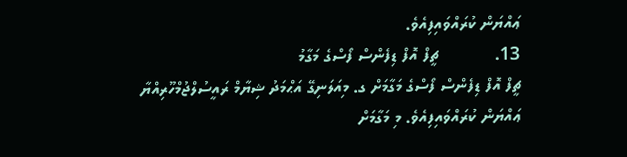ޢައްޔަން ކުރައްވައިފިއެވެ.
13.            ޗީފް އޮފް ޑިފެންސް ފޯސްގެ މަގާމު
ޗީފް އޮފް ޑިފެންސް ފޯސްގެ މަގާމަށް ގ. މިއަލަނިގޭ އަޙްމަދު ޝިޔާމް ރައީސުލްޖުމްހޫރިއްޔާ ޢައްޔަން ކުރައްވައިފިއެވެ. މި މަގާމަށް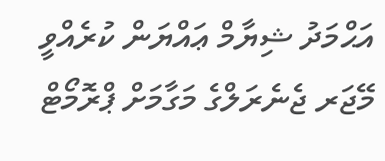އަޙްމަދު ޝިޔާމް ޢައްޔަން ކުރެއްވީ މޭޖަރ ޖެނެރަލްގެ މަގާމަށް ޕްރޮމޯޓް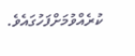ކުރެއްވުމަށްފަހުގައެވެ.